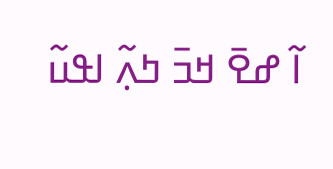ߊ߬ ߝߐ߫ ߞߏ߫ ߤߍ߲߬ ߊߟߎ߬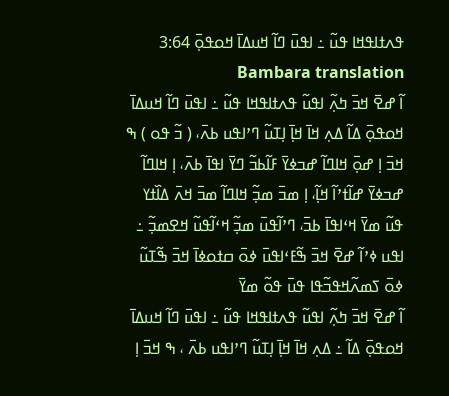ߟߍߙߊߟߞߊ ߟߎ߬ ߸ ߊߟߎ߫ ߣߊ߬ ߞߎߡߊ߫ ߞߋߟߋ߲߫ 3:64 Bambara translation
ߊ߬ ߝߐ߫ ߞߏ߫ ߤߍ߲߬ ߊߟߎ߬ ߟߍߙߊߟߞߊ ߟߎ߬ ߸ ߊߟߎ߫ ߣߊ߬ ߞߎߡߊ߫ ߞߋߟߋ߲߫ ߡߊ߬ ߡߍ߲ ߞߊ߫ ߞߊ߲߫ ߊ߲ߠߎ߬ ߣߴߊߟߎ ߕߍ߫، ( ߏ߬ ߟߋ ) ߒ ߞߏ߫ ߊ߲ ߝߋ߲߫ ߞߊߣߊ߬ ߝߏߦߌ߫ ߓߊ߬ߕߏ߬ ߣߌ߫ ߊߟߊ߫ ߕߍ߫، ߊ߲ ߞߊߣߊ߬ ߝߏߦߌ߫ ߝߊ߬ߙߴߊ߬ ߞߊ߲߬، ߊ߲ ߘߏ߫ ߘߏ߲߬ ߞߊߣߊ߬ ߘߏ߫ ߞߍ߫ ߡߊ߰ߙߌ ߟߎ߬ ߘߌ߫ ߞߵߊߟߊ߫ ߕߏ߫، ߣߴߊ߬ߟߎ߫ ߘߏ߲߬ ߞߵߊ߬ߟߎ߬ ߞߐߘߏ߲߬ ߸ ߊߟߎ ߦߴߊ߬ ߝߐ߫ ߞߏ߫ ߒ߬ߓߵߊߟߎ߫ ߦߋ߫ ߛߙߋߦߊ߫ ߞߏ߫ ߒ߬ߠߎ߬ ߦߋ߫ ߖߘߍ߬ߞߟߏ߬ߟߊ ߟߎ߫ ߟߋ߬ ߘߌ߫
ߊ߬ ߝߐ߫ ߞߏ߫ ߤߍ߲߬ ߊߟߎ߬ ߟߍߙߊߟߞߊ ߟߎ߬ ߸ ߊߟߎ߫ ߣߊ߬ ߞߎߡߊ߫ ߞߋߟߋ߲߫ ߡߊ߬ ߸ ߡߍ߲ ߞߊ߫ ߞߊ߲߫ ߊ߲ߠߎ߬ ߣߴߊߟߎ ߕߍ߫ ، ߒ ߞߏ߫ ߊ߲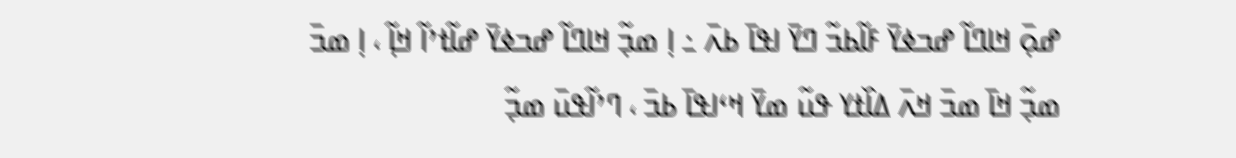ߝߋ߲߫ ߞߊߣߊ߬ ߝߏߦߌ߫ ߓߊ߬ߕߏ߬ ߣߌ߫ ߊߟߊ߫ ߕߍ߫ ߸ ߊ߲ ߘߏ߲߬ ߞߊߣߊ߬ ߝߏߦߌ߫ ߝߊ߬ߙߴߊ߬ ߞߊ߲߬ ، ߊ߲ ߘߏ߫ ߘߏ߲߬ ߞߊ߫ ߘߏ߫ ߞߍ߫ ߡߊ߰ߙߌ ߟߎ߬ ߘߌ߫ ߞߵߊߟߊ߫ ߕߏ߫ ، ߣߴߊ߬ߟߎ߫ ߘߏ߲߬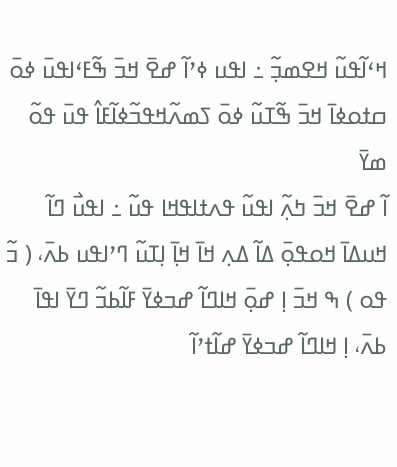ߞߵߊ߬ߟߎ߬ ߞߐߘߏ߲߬ ߸ ߊߟߎ ߦߴߊ߬ ߝߐ߫ ߞߏ߫ ߒ߬ߓߵߊߟߎ߫ ߦߋ߫ ߛߙߋߦߊ߫ ߞߏ߫ ߒ߬ߠߎ߬ ߦߋ߫ ߖߘߍ߬ߞߟߏ߬ߦߊ߬ߓߊ߮ ߟߎ߫ ߟߋ߬ ߘߌ߫
ߊ߬ ߝߐ߫ ߞߏ߫ ߤߍ߲߬ ߊߟߎ߬ ߟߍߙߊߟߞߊ ߟߎ߬ ߸ ߊߟߎ߯ ߣߊ߬ ߞߎߡߊ߫ ߞߋߟߋ߲߫ ߡߊ߬ ߡߍ߲ ߞߊ߫ ߞߊ߲߫ ߊ߲ߠߎ߬ ߣߴߊߟߎ ߕߍ߫، ( ߏ߬ ߟߋ ) ߒ ߞߏ߫ ߊ߲ ߝߋ߲߫ ߞߊߣߊ߬ ߝߏߦߌ߫ ߓߊ߬ߕߏ߬ ߣߌ߫ ߊߟߊ߫ ߕߍ߫، ߊ߲ ߞߊߣߊ߬ ߝߏߦߌ߫ ߝߊ߬ߙߴߊ߬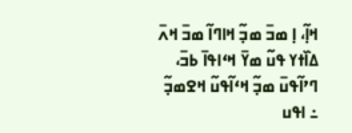ߞߊ߲߬، ߊ߲ ߘߏ߫ ߘߏ߲߬ ߞߊߣߊ߬ ߘߏ߫ ߞߍ߫ ߡߊ߰ߙߌ ߟߎ߬ ߘߌ߫ ߞߵߊߟߊ߫ ߕߏ߫، ߣߴߊ߬ߟߎ߫ ߘߏ߲߬ ߞߵߊ߬ߟߎ߬ ߞߐߘߏ߲߬ ߸ ߊߟߎ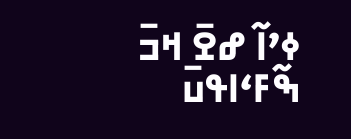ߦߴߊ߬ ߝߐ߫ ߞߏ߫ ߒ߬ߓߵߊߟߎ߫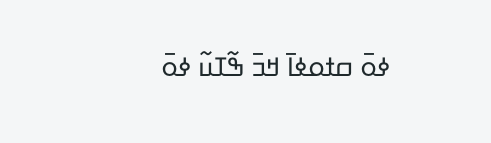ߦߋ߫ ߛߙߋߦߊ߫ ߞߏ߫ ߒ߬ߠߎ߬ ߦߋ߫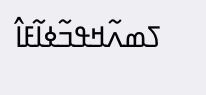ߖߘߍ߬ߞߟߏ߬ߦߊ߬ߓߊ߮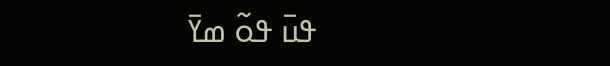ߟߎ߫ ߟߋ߬ ߘߌ߫